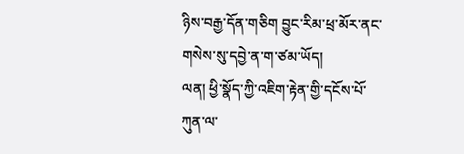ཉིས་བརྒྱ་དོན་གཅིག བྱུང་རིམ་ཕྲ་མོར་ནང་གསེས་སུ་དབྱེ་ན་ག་ཙམ་ཡོད།
ལན། ཕྱི་སྣོད་ཀྱི་འཇིག་རྟེན་གྱི་དངོས་པོ་ཀུན་ལ་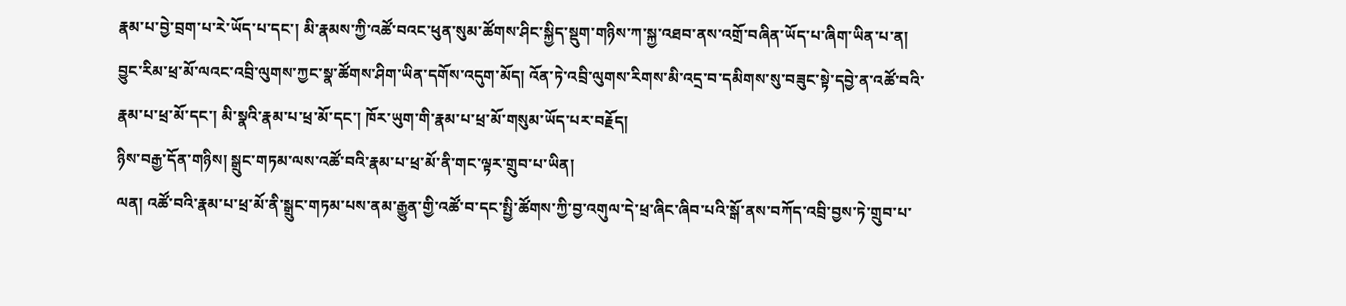རྣམ་པ་བྱེ་བྲག་པ་རེ་ཡོད་པ་དང་། མི་རྣམས་ཀྱི་འཚོ་བའང་ཕུན་སུམ་ཚོགས་ཤིང་སྐྱིད་སྡུག་གཉིས་ཀ་སྐྱ་འཐབ་ནས་འགྲོ་བཞིན་ཡོད་པ་ཞིག་ཡིན་པ་ན། བྱུང་རིམ་ཕྲ་མོ་ལའང་འབྲི་ལུགས་ཀྱང་སྣ་ཚོགས་ཤིག་ཡིན་དགོས་འདུག་མོད། འོན་ཏེ་འབྲི་ལུགས་རིགས་མི་འདྲ་བ་དམིགས་སུ་བཟུང་སྟེ་དབྱེ་ན་འཚོ་བའི་རྣམ་པ་ཕྲ་མོ་དང་། མི་སྣའི་རྣམ་པ་ཕྲ་མོ་དང་། ཁོར་ཡུག་གི་རྣམ་པ་ཕྲ་མོ་གསུམ་ཡོད་པར་བརྗོད།
ཉིས་བརྒྱ་དོན་གཉིས། སྒྲུང་གཏམ་ལས་འཚོ་བའི་རྣམ་པ་ཕྲ་མོ་ནི་གང་ལྟར་གྲུབ་པ་ཡིན།
ལན། འཚོ་བའི་རྣམ་པ་ཕྲ་མོ་ནི་སྒྲུང་གཏམ་པས་ནམ་རྒྱུན་གྱི་འཚོ་བ་དང་སྤྱི་ཚོགས་ཀྱི་བྱ་འགུལ་དེ་ཕྲ་ཞིང་ཞིབ་པའི་སྒོ་ནས་བཀོད་འབྲི་བྱས་ཏེ་གྲུབ་པ་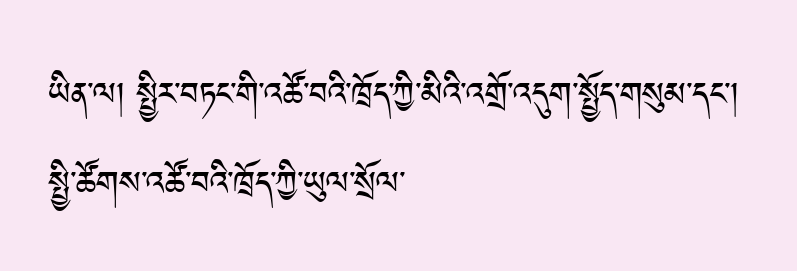ཡིན་ལ། སྤྱིར་བཏང་གི་འཚོ་བའི་ཁྲོད་ཀྱི་མིའི་འགྲོ་འདུག་སྤྱོད་གསུམ་དང་། སྤྱི་ཚོགས་འཚོ་བའི་ཁྲོད་ཀྱི་ཡུལ་སྲོལ་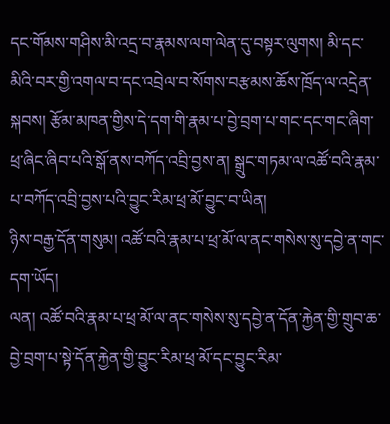དང་གོམས་གཤིས་མི་འདྲ་བ་རྣམས་ལག་ལེན་དུ་བསྟར་ལུགས། མི་དང་མིའི་བར་གྱི་འགལ་བ་དང་འབྲེལ་བ་སོགས་བརྩམས་ཆོས་ཁྲོད་ལ་འདྲེན་སྐབས། རྩོམ་མཁན་གྱིས་དེ་དག་གི་རྣམ་པ་བྱེ་བྲག་པ་གང་དང་གང་ཞིག་ཕྲ་ཞིང་ཞིབ་པའི་སྒོ་ནས་བཀོད་འབྲི་བྱས་ན། སྒྲུང་གཏམ་ལ་འཚོ་བའི་རྣམ་པ་བཀོད་འབྲི་བྱས་པའི་བྱུང་རིམ་ཕྲ་མོ་བྱུང་བ་ཡིན།
ཉིས་བརྒྱ་དོན་གསུམ། འཚོ་བའི་རྣམ་པ་ཕྲ་མོ་ལ་ནང་གསེས་སུ་དབྱེ་ན་གང་དག་ཡོད།
ལན། འཚོ་བའི་རྣམ་པ་ཕྲ་མོ་ལ་ནང་གསེས་སུ་དབྱེ་ན་དོན་རྐྱེན་གྱི་གྲུབ་ཆ་བྱེ་བྲག་པ་སྟེ་དོན་རྐྱེན་གྱི་བྱུང་རིམ་ཕྲ་མོ་དང་བྱུང་རིམ་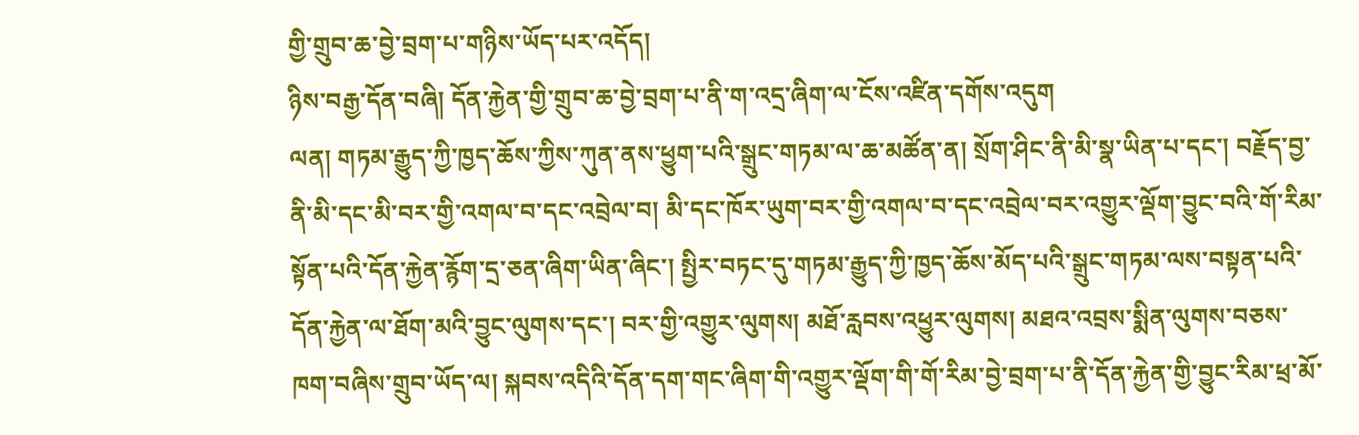གྱི་གྲུབ་ཆ་བྱེ་བྲག་པ་གཉིས་ཡོད་པར་འདོད།
ཉིས་བརྒྱ་དོན་བཞི། དོན་རྐྱེན་གྱི་གྲུབ་ཆ་བྱེ་བྲག་པ་ནི་ག་འདྲ་ཞིག་ལ་ངོས་འཛིན་དགོས་འདུག
ལན། གཏམ་རྒྱུད་ཀྱི་ཁྱད་ཆོས་ཀྱིས་ཀུན་ནས་ཕྱུག་པའི་སྒྲུང་གཏམ་ལ་ཆ་མཚོན་ན། སྲོག་ཤིང་ནི་མི་སྣ་ཡིན་པ་དང་། བརྗོད་བྱ་ནི་མི་དང་མི་བར་གྱི་འགལ་བ་དང་འབྲེལ་བ། མི་དང་ཁོར་ཡུག་བར་གྱི་འགལ་བ་དང་འབྲེལ་བར་འགྱུར་ལྡོག་བྱུང་བའི་གོ་རིམ་སྟོན་པའི་དོན་རྐྱེན་རྙོག་དྲ་ཅན་ཞིག་ཡིན་ཞིང་། སྤྱིར་བཏང་དུ་གཏམ་རྒྱུད་ཀྱི་ཁྱད་ཆོས་མོད་པའི་སྒྲུང་གཏམ་ལས་བསྟན་པའི་དོན་རྐྱེན་ལ་ཐོག་མའི་བྱུང་ལུགས་དང་། བར་གྱི་འགྱུར་ལུགས། མཐོ་རླབས་འཕྱུར་ལུགས། མཐའ་འབྲས་སྨིན་ལུགས་བཅས་ཁག་བཞིས་གྲུབ་ཡོད་ལ། སྐབས་འདིའི་དོན་དག་གང་ཞིག་གི་འགྱུར་ལྡོག་གི་གོ་རིམ་བྱེ་བྲག་པ་ནི་དོན་རྐྱེན་གྱི་བྱུང་རིམ་ཕྲ་མོ་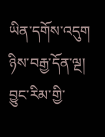ཡིན་དགོས་འདུག
ཉིས་བརྒྱ་དོན་ལྔ། བྱུང་རིམ་གྱི་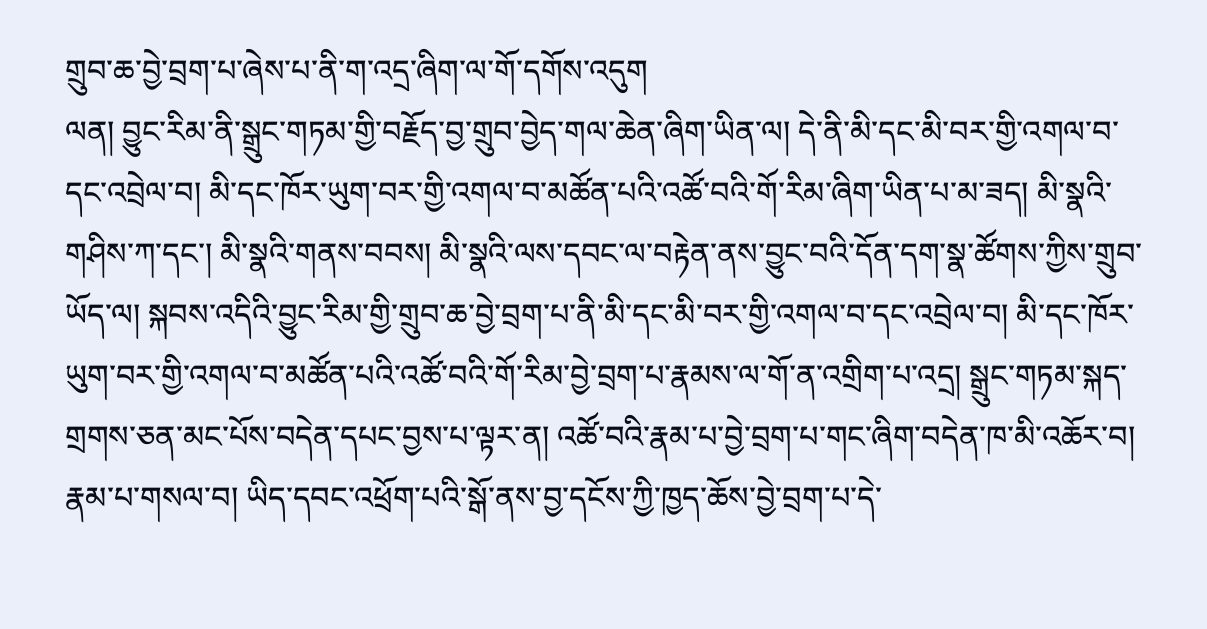གྲུབ་ཆ་བྱེ་བྲག་པ་ཞེས་པ་ནི་ག་འདྲ་ཞིག་ལ་གོ་དགོས་འདུག
ལན། བྱུང་རིམ་ནི་སྒྲུང་གཏམ་གྱི་བརྗོད་བྱ་གྲུབ་བྱེད་གལ་ཆེན་ཞིག་ཡིན་ལ། དེ་ནི་མི་དང་མི་བར་གྱི་འགལ་བ་དང་འབྲེལ་བ། མི་དང་ཁོར་ཡུག་བར་གྱི་འགལ་བ་མཚོན་པའི་འཚོ་བའི་གོ་རིམ་ཞིག་ཡིན་པ་མ་ཟད། མི་སྣའི་གཤིས་ཀ་དང་། མི་སྣའི་གནས་བབས། མི་སྣའི་ལས་དབང་ལ་བརྟེན་ནས་བྱུང་བའི་དོན་དག་སྣ་ཚོགས་ཀྱིས་གྲུབ་ཡོད་ལ། སྐབས་འདིའི་བྱུང་རིམ་གྱི་གྲུབ་ཆ་བྱེ་བྲག་པ་ནི་མི་དང་མི་བར་གྱི་འགལ་བ་དང་འབྲེལ་བ། མི་དང་ཁོར་ཡུག་བར་གྱི་འགལ་བ་མཚོན་པའི་འཚོ་བའི་གོ་རིམ་བྱེ་བྲག་པ་རྣམས་ལ་གོ་ན་འགྲིག་པ་འདྲ། སྒྲུང་གཏམ་སྐད་གྲགས་ཅན་མང་པོས་བདེན་དཔང་བྱས་པ་ལྟར་ན། འཚོ་བའི་རྣམ་པ་བྱེ་བྲག་པ་གང་ཞིག་བདེན་ཁ་མི་འཆོར་བ། རྣམ་པ་གསལ་བ། ཡིད་དབང་འཕྲོག་པའི་སྒོ་ནས་བྱ་དངོས་ཀྱི་ཁྱད་ཆོས་བྱེ་བྲག་པ་དེ་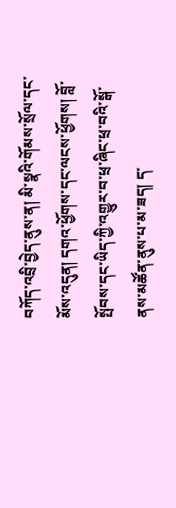བཀོད་འབྲི་བྱེད་ནུས་ན། མི་སྣའི་གོམས་སྲོལ་དང་མོས་འདུན། དགའ་ཕྱོགས་དང་ལངས་ཕྱོགས། བློ་སྤོབས་དང་ཡིད་ཀྱི་འགྱུར་བ་ཕྲ་ཞིང་ཕྲ་བའི་སྒོ་ནས་མཚོན་ནུས་པ་མ་ཟད། ད་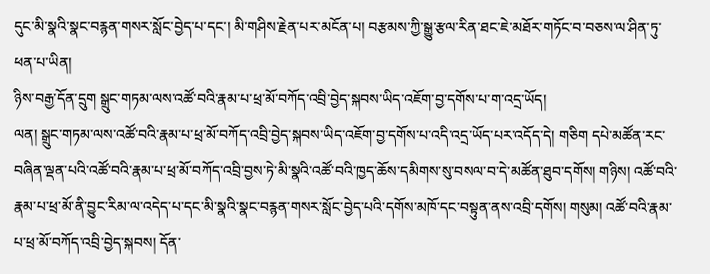དུང་མི་སྣའི་སྣང་བརྙན་གསར་སློང་བྱེད་པ་དང་། མི་གཤིས་རྗེན་པར་མངོན་པ། བརྩམས་ཀྱི་སྒྱུ་རྩལ་རིན་ཐང་ཇེ་མཐོར་གཏོང་བ་བཅས་ལ་ཤིན་ཏུ་ཕན་པ་ཡིན།
ཉིས་བརྒྱ་དོན་དྲུག སྒྲུང་གཏམ་ལས་འཚོ་བའི་རྣམ་པ་ཕྲ་མོ་བཀོད་འབྲི་བྱེད་སྐབས་ཡིད་འཇོག་བྱ་དགོས་པ་ག་འདྲ་ཡོད།
ལན། སྒྲུང་གཏམ་ལས་འཚོ་བའི་རྣམ་པ་ཕྲ་མོ་བཀོད་འབྲི་བྱེད་སྐབས་ཡིད་འཇོག་བྱ་དགོས་པ་འདི་འདྲ་ཡོད་པར་འདོད་དེ། གཅིག དཔེ་མཚོན་རང་བཞིན་ལྡན་པའི་འཚོ་བའི་རྣམ་པ་ཕྲ་མོ་བཀོད་འབྲི་བྱས་ཏེ་མི་སྣའི་འཚོ་བའི་ཁྱད་ཆོས་དམིགས་སུ་བསལ་བ་དེ་མཚོན་ཐུབ་དགོས། གཉིས། འཚོ་བའི་རྣམ་པ་ཕྲ་མོ་ནི་བྱུང་རིམ་ལ་འདེད་པ་དང་མི་སྣའི་སྣང་བརྙན་གསར་སློང་བྱེད་པའི་དགོས་མཁོ་དང་བསྟུན་ནས་འབྲི་དགོས། གསུམ། འཚོ་བའི་རྣམ་པ་ཕྲ་མོ་བཀོད་འབྲི་བྱེད་སྐབས། དོན་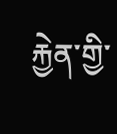རྐྱེན་གྱི་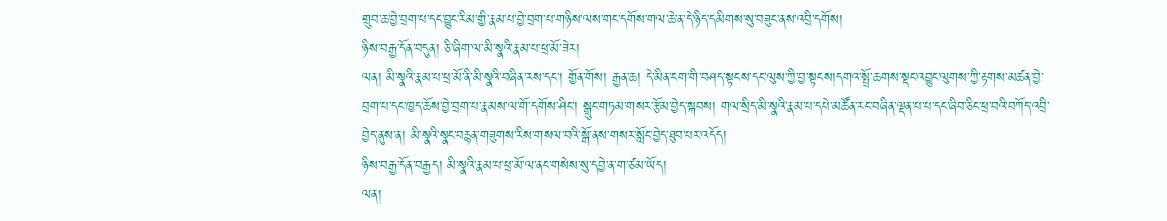གྲུབ་ཆ་བྱེ་བྲག་པ་དང་བྱུང་རིམ་གྱི་རྣམ་པ་བྱེ་བྲག་པ་གཉིས་ལས་གང་དགོས་གལ་ཆེ་ན་དེ་ཉིད་དམིགས་སུ་བཟུང་ནས་འབྲི་དགོས།
ཉིས་བརྒྱ་དོན་བདུན། ཅི་ཞིག་ལ་མི་སྣའི་རྣམ་པ་ཕྲ་མོ་ཟེར།
ལན། མི་སྣའི་རྣམ་པ་ཕྲ་མོ་ནི་མི་སྣའི་བཞིན་རས་དང་། གྱོན་གོས། རྒྱན་ཆ། དེ་མིན་ངག་གི་བཤད་སྟངས་དང་ལུས་ཀྱི་བྱ་སྟངས།དགའ་སྤྲོ་ཆགས་སྡང་འབྱུང་ལུགས་ཀྱི་རྟགས་མཚན་བྱེ་བྲག་པ་དང་ཁྱད་ཆོས་བྱེ་བྲག་པ་རྣམས་ལ་གོ་དགོས་ཤིང་། སྒྲུང་གཏམ་གསར་རྩོམ་བྱེད་སྐབས། གལ་སྲིད་མི་སྣའི་རྣམ་པ་དཔེ་མཚོན་རང་བཞིན་ལྡན་པ་པ་དང་ཞིབ་ཅིང་ཕྲ་བའི་བཀོད་འབྲི་བྱེད་ནུས་ན། མི་སྣའི་སྣང་བརྙན་གཟུགས་རིས་གསལ་བའི་སྒོ་ནས་གསར་སློང་བྱེད་ཐུབ་པར་འདོད།
ཉིས་བརྒྱ་དོན་བརྒྱད། མི་སྣའི་རྣམ་པ་ཕྲ་མོ་ལ་ནང་གསེས་སུ་དབྱེ་ན་ག་ཙམ་ཡོད།
ལན།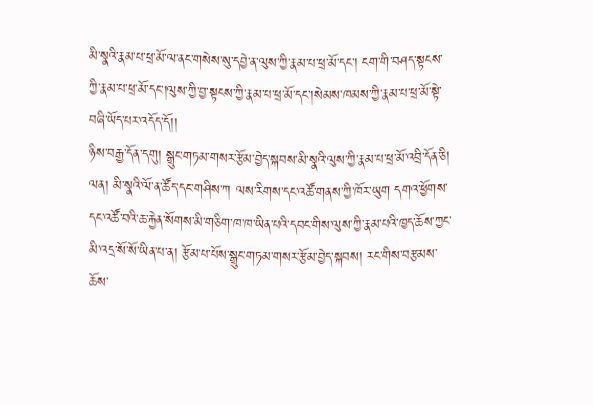མི་སྣའི་རྣམ་པ་ཕྲ་མོ་ལ་ནང་གསེས་སུ་དབྱེ་ན་ལུས་ཀྱི་རྣམ་པ་ཕྲ་མོ་དང་། ངག་གི་བཤད་སྟངས་ཀྱི་རྣམ་པ་ཕྲ་མོ་དང་།ལུས་ཀྱི་བྱ་སྟངས་ཀྱི་རྣམ་པ་ཕྲ་མོ་དང་།སེམས་ཁམས་ཀྱི་རྣམ་པ་ཕྲ་མོ་སྟེ་བཞི་ཡོད་པར་འདོད་དོ།།
ཉིས་བརྒྱ་དོན་དགུ། སྒྲུང་གཏམ་གསར་རྩོམ་བྱེད་སྐབས་མི་སྣའི་ལུས་ཀྱི་རྣམ་པ་ཕྲ་མོ་འབྲི་དོན་ཅི།
ལན། མི་སྣའི་ལོ་ན་ཚོད་དང་གཤིས་ཀ ལས་རིགས་དང་འཚོ་གནས་ཀྱི་ཁོར་ཡུག དགའ་ཕྱོགས་དང་འཚོ་བའི་ཆ་རྐྱེན་སོགས་མི་གཅིག་ཁ་ཁ་ཡིན་པའི་དབང་གིས་ལུས་ཀྱི་རྣམ་པའི་ཁྱད་ཆོས་ཀྱང་མི་འདྲ་སོ་སོ་ཡིན་པ་ན། རྩོམ་པ་པོས་སྒྲུང་གཏམ་གསར་རྩོམ་བྱེད་སྐབས། རང་གིས་བརྩམས་ཆོས་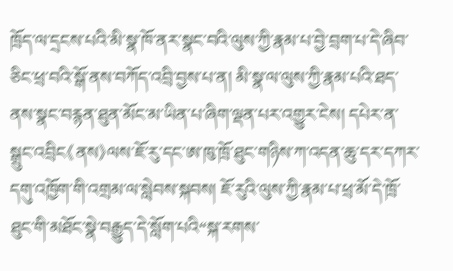ཁྲོད་ལ་དྲངས་པའི་མི་སྣ་ཁོ་ནར་སྣང་བའི་ལུས་ཀྱི་རྣམ་པ་བྱེ་བྲག་པ་དེ་ཞིབ་ཅིང་ཕྲ་བའི་སྒོ་ནས་བཀོད་འབྲི་བྱས་པ་ན། མི་སྣ་ལ་ལུས་ཀྱི་རྣམ་པའི་ཐད་ནས་སྣང་བརྙན་ཐུན་མོང་མ་ཡིན་པ་ཞིག་ལྡན་པར་འགྱུར་ངེས། དཔེར་ན་སྒྲུང་འབྲིང《ནས》ལས་ཇོ་རུ་དང་ཨ་ཁུ་ཁྲོ་ཐུང་གཉིས་ཀ་འདན་ཆུ་དར་དཀར་དགུ་འཁྱོག་གི་འགྲམ་ལ་སླེབས་སྐབས། ཇོ་རུའི་ལུས་ཀྱི་རྣམ་པ་ཕྲ་མོ་དེ་ཁྲོ་ཐུང་གི་མཐོང་སྣེ་བརྒྱུད་དེ་སློག་པའི“སྐ་རགས་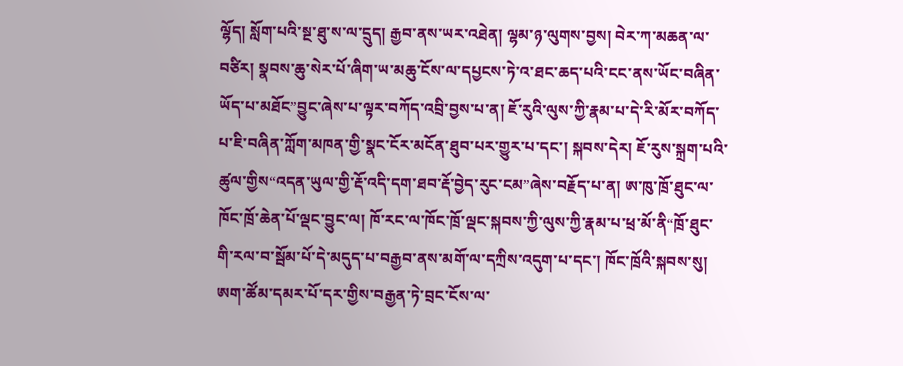ལྷོད། སློག་པའི་སྔ་ཐུ་ས་ལ་དྲུད། རྒྱབ་ནས་ཡར་འཐེན། ལྷམ་ཉ་ལུགས་བྱས། བེར་ཀ་མཆན་ལ་བཙིར། སྣབས་ཆུ་སེར་པོ་ཞིག་ཡ་མཆུ་ངོས་ལ་དཔྱངས་ཏེ་འ་ཐང་ཆད་པའི་ངང་ནས་ཡོང་བཞིན་ཡོད་པ་མཐོང”བྱུང་ཞེས་པ་ལྟར་བཀོད་འབྲི་བྱས་པ་ན། ཇོ་རུའི་ལུས་ཀྱི་རྣམ་པ་དེ་རི་མོར་བཀོད་པ་ཇི་བཞིན་ཀློག་མཁན་གྱི་སྣང་ངོར་མངོན་ཐུབ་པར་གྱུར་པ་དང་། སྐབས་དེར། ཇོ་རུས་སྐྲག་པའི་ཚུལ་གྱིས“འདན་ཡུལ་གྱི་རྡོ་འདི་དག་ཐབ་རྡོ་བྱེད་རུང་ངམ”ཞེས་བརྗོད་པ་ན། ཨ་ཁུ་ཁྲོ་ཐུང་ལ་ཁོང་ཁྲོ་ཆེན་པོ་ལྡང་བྱུང་ལ། ཁོ་རང་ལ་ཁོང་ཁྲོ་ལྡང་སྐབས་ཀྱི་ལུས་ཀྱི་རྣམ་པ་ཕྲ་མོ་ནི“ཁྲོ་ཐུང་གི་རལ་བ་སྦོམ་པོ་དེ་མདུད་པ་བརྒྱབ་ནས་མགོ་ལ་དཀྲིས་འདུག་པ་དང་། ཁོང་ཁྲོའི་སྐབས་སུ། ཨག་ཚོམ་དམར་པོ་དར་གྱིས་བརྒྱན་ཏེ་བྲང་ངོས་ལ་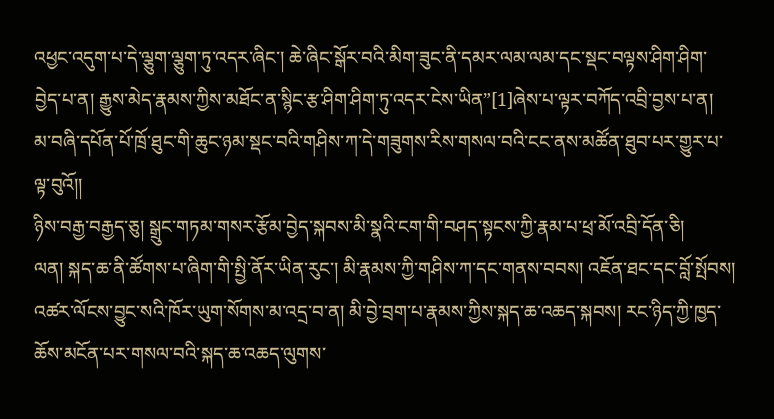འཕྱང་འདུག་པ་དེ་ལྕུག་ལྕུག་ཏུ་འདར་ཞིང་། ཆེ་ཞིང་སྒོར་བའི་མིག་ཟུང་ནི་དམར་ལམ་ལམ་དང་སྡང་བལྟས་ཤིག་ཤིག་བྱེད་པ་ན། རྒྱུས་མེད་རྣམས་ཀྱིས་མཐོང་ན་སྙིང་རྩ་ཤིག་ཤིག་ཏུ་འདར་ངེས་ཡིན”[1]ཞེས་པ་ལྟར་བཀོད་འབྲི་བྱས་པ་ན། མ་བཞི་དཔོན་པོ་ཁྲོ་ཐུང་གི་ཆུང་ཉམ་སྡང་བའི་གཤིས་ཀ་དེ་གཟུགས་རིས་གསལ་བའི་ངང་ནས་མཚོན་ཐུབ་པར་གྱུར་པ་ལྟ་བུའོ།།
ཉིས་བརྒྱ་བརྒྱད་ཅུ། སྒྲུང་གཏམ་གསར་རྩོམ་བྱེད་སྐབས་མི་སྣའི་ངག་གི་བཤད་སྟངས་ཀྱི་རྣམ་པ་ཕྲ་མོ་འབྲི་དོན་ཅི།
ལན། སྐད་ཆ་ནི་ཚོགས་པ་ཞིག་གི་སྤྱི་ནོར་ཡིན་རུང་། མི་རྣམས་ཀྱི་གཤིས་ཀ་དང་གནས་བབས། འཇོན་ཐང་དང་བློ་སྤོབས། འཚར་ལོངས་བྱུང་སའི་ཁོར་ཡུག་སོགས་མ་འདྲ་བ་ན། མི་བྱེ་བྲག་པ་རྣམས་ཀྱིས་སྐད་ཆ་འཆད་སྐབས། རང་ཉིད་ཀྱི་ཁྱད་ཆོས་མངོན་པར་གསལ་བའི་སྐད་ཆ་འཆད་ལུགས་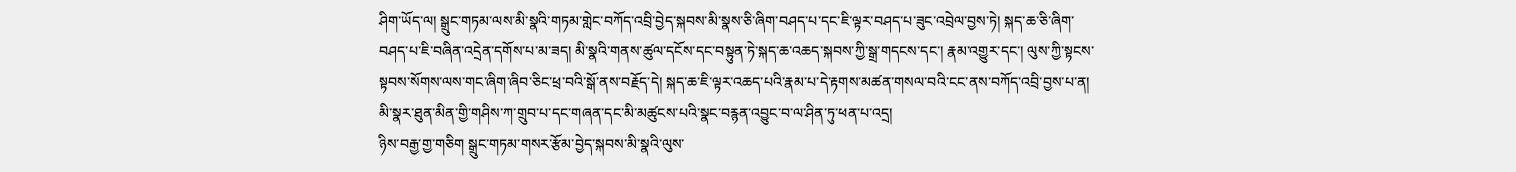ཤིག་ཡོད་ལ། སྒྲུང་གཏམ་ལས་མི་སྣའི་གཏམ་གླེང་བཀོད་འབྲི་བྱེད་སྐབས་མི་སྣས་ཅི་ཞིག་བཤད་པ་དང་ཇི་ལྟར་བཤད་པ་ཟུང་འབྲེལ་བྱས་ཏེ། སྐད་ཆ་ཅི་ཞིག་བཤད་པ་ཇི་བཞིན་འདྲེན་དགོས་པ་མ་ཟད། མི་སྣའི་གནས་ཚུལ་དངོས་དང་བསྟུན་ཏེ་སྐད་ཆ་འཆད་སྐབས་ཀྱི་སྒྲ་གདངས་དང་། རྣམ་འགྱུར་དང་། ལུས་ཀྱི་སྟངས་སྟབས་སོགས་ལས་གང་ཞིག་ཞིབ་ཅིང་ཕྲ་བའི་སྒོ་ནས་བརྗོད་དེ། སྐད་ཆ་ཇི་ལྟར་འཆད་པའི་རྣམ་པ་དེ་རྟགས་མཚན་གསལ་བའི་ངང་ནས་བཀོད་འབྲི་བྱས་པ་ན། མི་སྣར་ཐུན་མིན་གྱི་གཤིས་ཀ་གྲུབ་པ་དང་གཞན་དང་མི་མཚུངས་པའི་སྣང་བརྙན་འབྱུང་བ་ལ་ཤིན་ཏུ་ཕན་པ་འདྲ།
ཉིས་བརྒྱ་གྱ་གཅིག སྒྲུང་གཏམ་གསར་རྩོམ་བྱེད་སྐབས་མི་སྣའི་ལུས་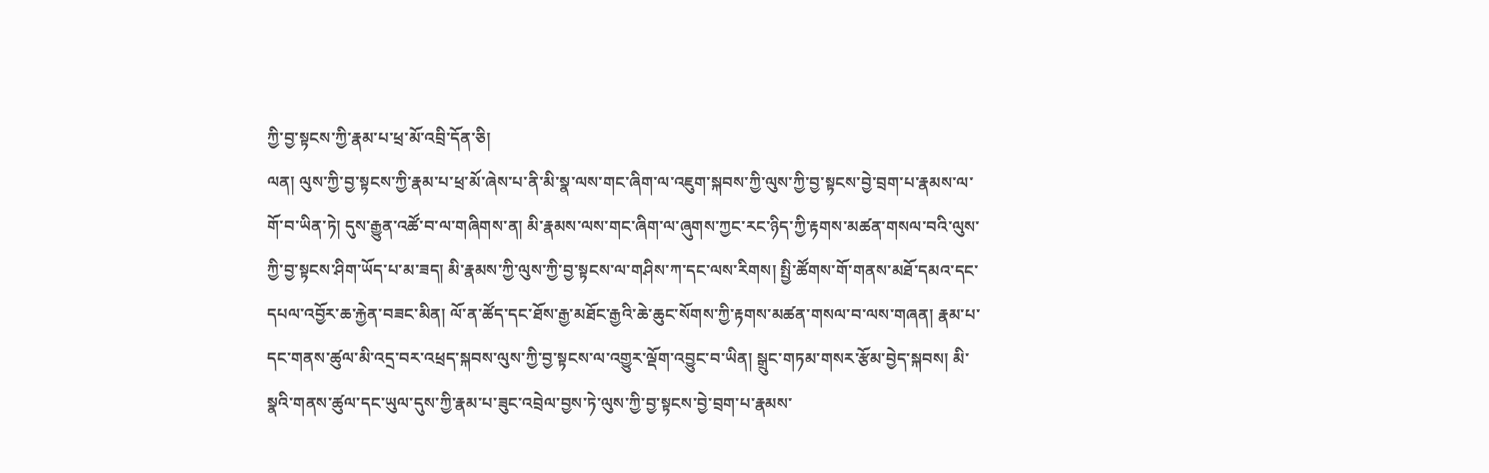ཀྱི་བྱ་སྟངས་ཀྱི་རྣམ་པ་ཕྲ་མོ་འབྲི་དོན་ཅི།
ལན། ལུས་ཀྱི་བྱ་སྟངས་ཀྱི་རྣམ་པ་ཕྲ་མོ་ཞེས་པ་ནི་མི་སྣ་ལས་གང་ཞིག་ལ་འཇུག་སྐབས་ཀྱི་ལུས་ཀྱི་བྱ་སྟངས་བྱེ་བྲག་པ་རྣམས་ལ་གོ་བ་ཡིན་ཏེ། དུས་རྒྱུན་འཚོ་བ་ལ་གཞིགས་ན། མི་རྣམས་ལས་གང་ཞིག་ལ་ཞུགས་ཀྱང་རང་ཉིད་ཀྱི་རྟགས་མཚན་གསལ་བའི་ལུས་ཀྱི་བྱ་སྟངས་ཤིག་ཡོད་པ་མ་ཟད། མི་རྣམས་ཀྱི་ལུས་ཀྱི་བྱ་སྟངས་ལ་གཤིས་ཀ་དང་ལས་རིགས། སྤྱི་ཚོགས་གོ་གནས་མཐོ་དམའ་དང་དཔལ་འབྱོར་ཆ་རྐྱེན་བཟང་མིན། ལོ་ན་ཚོད་དང་ཐོས་རྒྱ་མཐོང་རྒྱའི་ཆེ་ཆུང་སོགས་ཀྱི་རྟགས་མཚན་གསལ་བ་ལས་གཞན། རྣམ་པ་དང་གནས་ཚུལ་མི་འདྲ་བར་འཕྲད་སྐབས་ལུས་ཀྱི་བྱ་སྟངས་ལ་འགྱུར་ལྡོག་འབྱུང་བ་ཡིན། སྒྲུང་གཏམ་གསར་རྩོམ་བྱེད་སྐབས། མི་སྣའི་གནས་ཚུལ་དང་ཡུལ་དུས་ཀྱི་རྣམ་པ་ཟུང་འབྲེལ་བྱས་ཏེ་ལུས་ཀྱི་བྱ་སྟངས་བྱེ་བྲག་པ་རྣམས་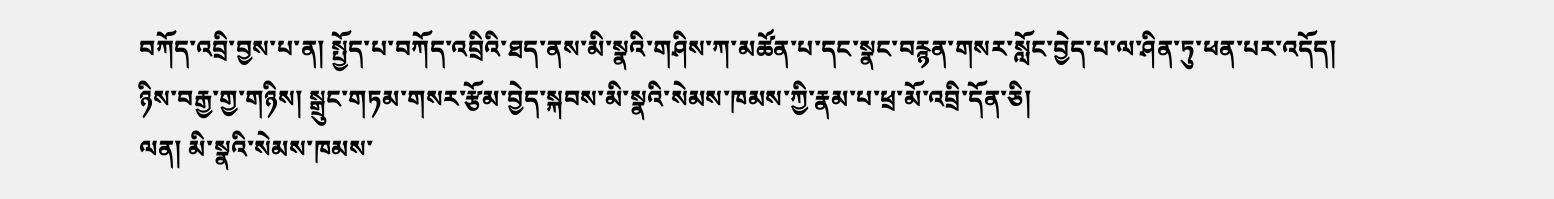བཀོད་འབྲི་བྱས་པ་ན། སྤྱོད་པ་བཀོད་འབྲིའི་ཐད་ནས་མི་སྣའི་གཤིས་ཀ་མཚོན་པ་དང་སྣང་བརྙན་གསར་སློང་བྱེད་པ་ལ་ཤིན་ཏུ་ཕན་པར་འདོད།
ཉིས་བརྒྱ་གྱ་གཉིས། སྒྲུང་གཏམ་གསར་རྩོམ་བྱེད་སྐབས་མི་སྣའི་སེམས་ཁམས་ཀྱི་རྣམ་པ་ཕྲ་མོ་འབྲི་དོན་ཅི།
ལན། མི་སྣའི་སེམས་ཁམས་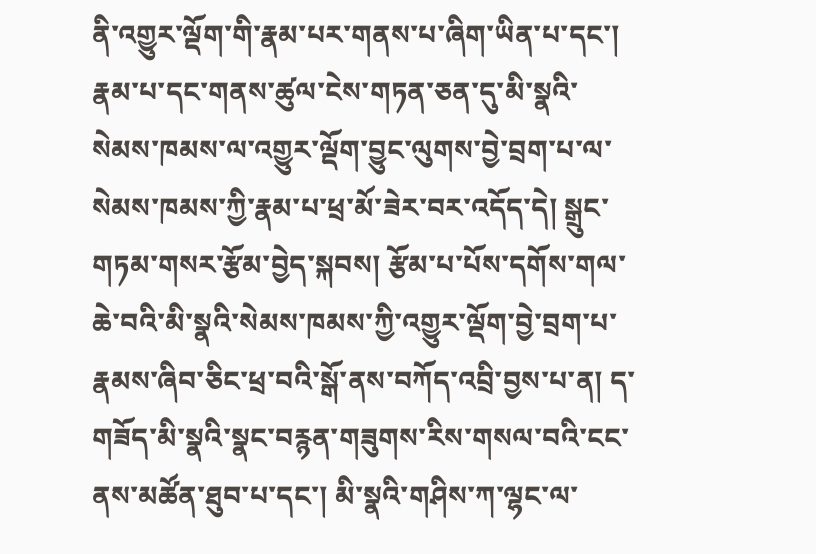ནི་འགྱུར་ལྡོག་གི་རྣམ་པར་གནས་པ་ཞིག་ཡིན་པ་དང་། རྣམ་པ་དང་གནས་ཚུལ་ངེས་གཏན་ཅན་དུ་མི་སྣའི་སེམས་ཁམས་ལ་འགྱུར་ལྡོག་བྱུང་ལུགས་བྱེ་བྲག་པ་ལ་སེམས་ཁམས་ཀྱི་རྣམ་པ་ཕྲ་མོ་ཟེར་བར་འདོད་དེ། སྒྲུང་གཏམ་གསར་རྩོམ་བྱེད་སྐབས། རྩོམ་པ་པོས་དགོས་གལ་ཆེ་བའི་མི་སྣའི་སེམས་ཁམས་ཀྱི་འགྱུར་ལྡོག་བྱེ་བྲག་པ་རྣམས་ཞིབ་ཅིང་ཕྲ་བའི་སྒོ་ནས་བཀོད་འབྲི་བྱས་པ་ན། ད་གཟོད་མི་སྣའི་སྣང་བརྙན་གཟུགས་རིས་གསལ་བའི་ངང་ནས་མཚོན་ཐུབ་པ་དང་། མི་སྣའི་གཤིས་ཀ་ལྷང་ལ་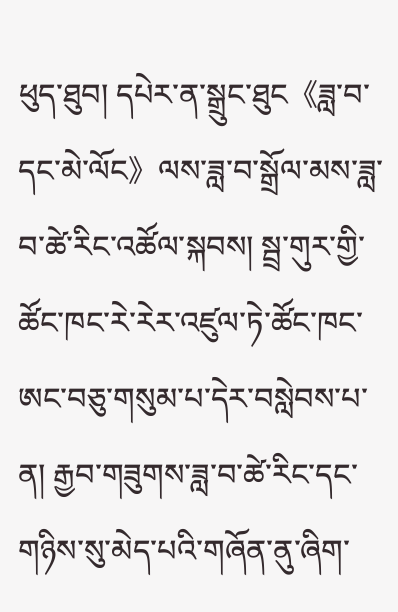ཕུད་ཐུབ། དཔེར་ན་སྒྲུང་ཐུང《ཟླ་བ་དང་མེ་ལོང》ལས་ཟླ་བ་སྒྲོལ་མས་ཟླ་བ་ཚེ་རིང་འཚོལ་སྐབས། སྦྲ་གུར་གྱི་ཚོང་ཁང་རེ་རེར་འཛུལ་ཏེ་ཚོང་ཁང་ཨང་བཅུ་གསུམ་པ་དེར་བསླེབས་པ་ན། རྒྱབ་གཟུགས་ཟླ་བ་ཚེ་རིང་དང་གཉིས་སུ་མེད་པའི་གཞོན་ནུ་ཞིག་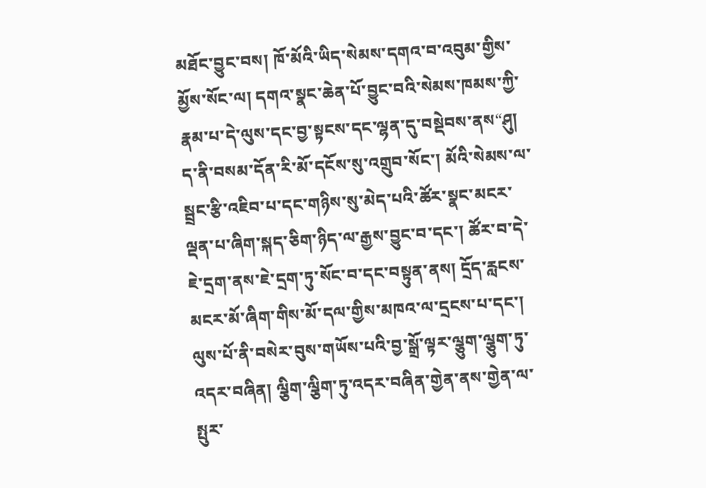མཐོང་བྱུང་བས། ཁོ་མོའི་ཡིད་སེམས་དགའ་བ་འབུམ་གྱིས་མྱོས་སོང་ལ། དགའ་སྣང་ཆེན་པོ་བྱུང་བའི་སེམས་ཁམས་ཀྱི་རྣམ་པ་དེ་ལུས་དང་བྱ་སྟངས་དང་ལྷན་དུ་བསྡེབས་ནས“ཤུ། ད་ནི་བསམ་དོན་རི་མོ་དངོས་སུ་འགྲུབ་སོང་། མོའི་སེམས་ལ་སྦྲང་རྩི་འཇིབ་པ་དང་གཉིས་སུ་མེད་པའི་ཚོར་སྣང་མངར་ལྡན་པ་ཞིག་སྐད་ཅིག་ཉིད་ལ་རྒྱས་བྱུང་བ་དང་། ཚོར་བ་དེ་ཇེ་དྲག་ནས་ཇེ་དྲག་ཏུ་སོང་བ་དང་བསྟུན་ནས། དྲོད་རླངས་མངར་མོ་ཞིག་གིས་མོ་དལ་གྱིས་མཁའ་ལ་དྲངས་པ་དང་། ལུས་པོ་ནི་བསེར་བུས་གཡོས་པའི་བྱ་སྒྲོ་ལྟར་ལྕུག་ལྕུག་ཏུ་འདར་བཞིན། ལྕིག་ལྕིག་ཏུ་འདར་བཞིན་གྱེན་ནས་གྱེན་ལ་སྤུར་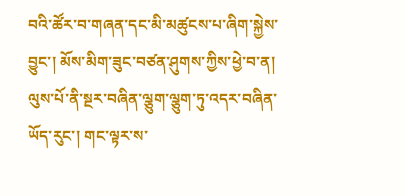བའི་ཚོར་བ་གཞན་དང་མི་མཚུངས་པ་ཞིག་སྐྱེས་བྱུང་། མོས་མིག་ཟུང་བཙན་ཤུགས་ཀྱིས་ཕྱེ་བ་ན། ལུས་པོ་ནི་སྔར་བཞིན་ལྕུག་ལྕུག་ཏུ་འདར་བཞིན་ཡོད་རུང་། གང་ལྟར་ས་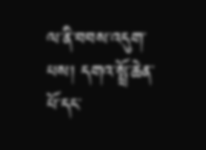ལ་ནི་བབས་འདུག་པས། དགའ་སྤྲོ་ཆེན་པོ་དང་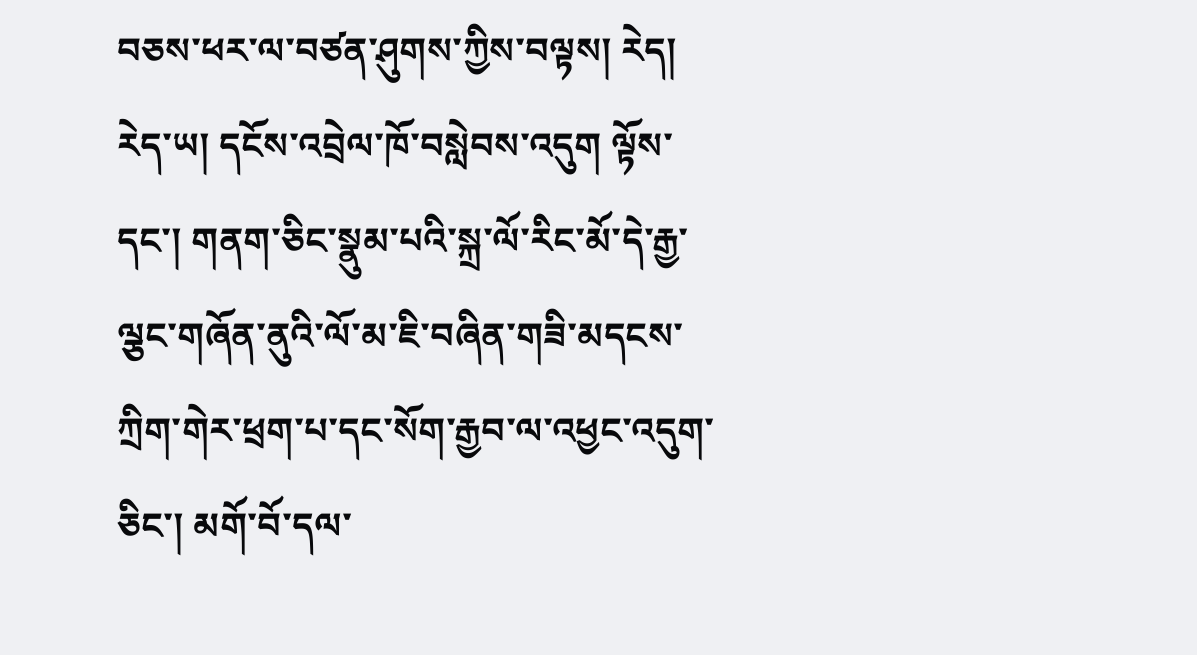བཅས་ཕར་ལ་བཙན་ཤུགས་ཀྱིས་བལྟས། རེད། རེད་ཡ། དངོས་འབྲེལ་ཁོ་བསླེབས་འདུག ལྟོས་དང་། གནག་ཅིང་སྣུམ་པའི་སྐྲ་ལོ་རིང་མོ་དེ་རྒྱ་ལྕང་གཞོན་ནུའི་ལོ་མ་ཇི་བཞིན་གཟི་མདངས་ཀྲིག་གེར་ཕྲག་པ་དང་སོག་རྒྱབ་ལ་འཕྱང་འདུག་ཅིང་། མགོ་བོ་དལ་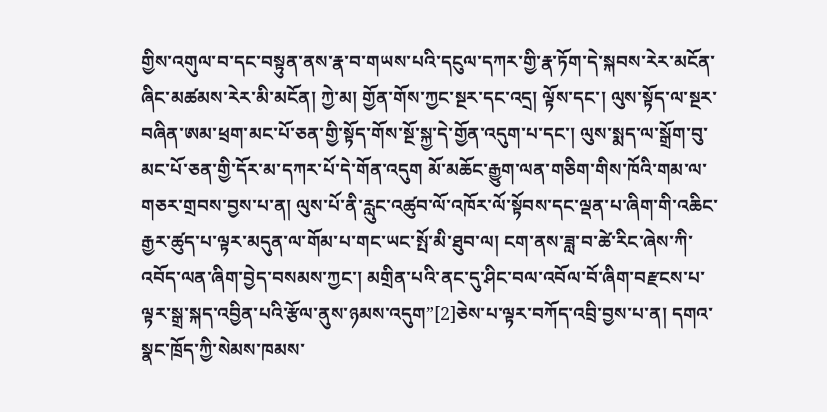གྱིས་འགུལ་བ་དང་བསྟུན་ནས་རྣ་བ་གཡས་པའི་དངུལ་དཀར་གྱི་རྣ་ཏོག་དེ་སྐབས་རེར་མངོན་ཞིང་མཚམས་རེར་མི་མངོན། ཀྱེ་མ། གྱོན་གོས་ཀྱང་སྔར་དང་འདྲ། ལྟོས་དང་། ལུས་སྟོད་ལ་སྔར་བཞིན་ཨམ་ཕྲག་མང་པོ་ཅན་གྱི་སྟོད་གོས་སྔོ་སྐྱ་དེ་གྱོན་འདུག་པ་དང་། ལུས་སྨད་ལ་སྒྲོག་བུ་མང་པོ་ཅན་གྱི་དོར་མ་དཀར་པོ་དེ་གོན་འདུག མོ་མཆོང་རྒྱུག་ལན་གཅིག་གིས་ཁོའི་གམ་ལ་གཅར་གྲབས་བྱས་པ་ན། ལུས་པོ་ནི་རླུང་འཚུབ་ལོ་འཁོར་ལོ་སྟོབས་དང་ལྡན་པ་ཞིག་གི་འཆིང་རྒྱར་ཚུད་པ་ལྟར་མདུན་ལ་གོམ་པ་གང་ཡང་སྤོ་མི་ཐུབ་ལ། ངག་ནས་ཟླ་བ་ཚེ་རིང་ཞེས་ཀི་འབོད་ལན་ཞིག་བྱེད་བསམས་ཀྱང་། མགྲིན་པའི་ནང་དུ་ཤིང་བལ་འབོལ་བོ་ཞིག་བརྫངས་པ་ལྟར་སྒྲ་སྐད་འབྱིན་པའི་རྩོལ་ནུས་ཉམས་འདུག”[2]ཅེས་པ་ལྟར་བཀོད་འབྲི་བྱས་པ་ན། དགའ་སྣང་ཁྲོད་ཀྱི་སེམས་ཁམས་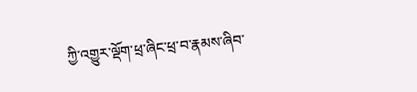ཀྱི་འགྱུར་ལྡོག་ཕྲ་ཞིང་ཕྲ་བ་རྣམས་ཞིབ་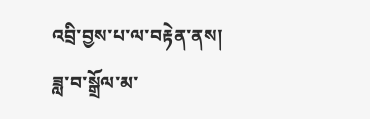འབྲི་བྱས་པ་ལ་བརྟེན་ནས། ཟླ་བ་སྒྲོལ་མ་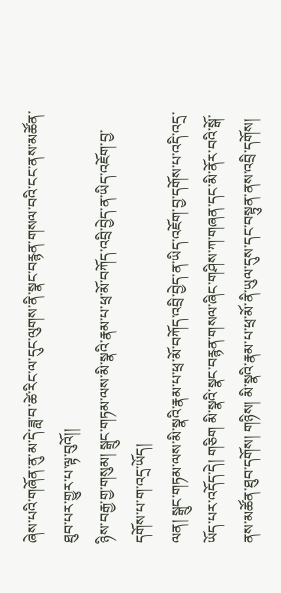ཞེས་པའི་གཞོན་ནུ་མ་དེ་ཟླ་བ་ཚེ་རིང་ལ་དུང་ལུགས་ནི་སྣང་བརྙན་གསལ་བའི་ངང་ནས་མཚོན་ཐུབ་པར་གྱུར་པ་ལྟ་བུའོ།།
ཉིས་བརྒྱ་གྱ་གསུམ། སྒྲུང་གཏམ་ལས་མི་སྣའི་རྣམ་པ་ཕྲ་མོ་བཀོད་འབྲི་བྱེད་ན་ཡིད་འཇོག་བྱ་དགོས་པ་ག་འདྲ་ཡོད།
ལན། སྒྲུང་གཏམ་ལས་མི་སྣའི་རྣམ་པ་ཕྲ་མོ་བཀོད་འབྲི་བྱེད་ན་ཡིད་འཇོག་བྱ་དགོས་པ་འདི་འདྲ་ཡོད་པར་འདོད་དེ། གཅིག མི་སྣའི་སྣང་བརྙན་གསལ་ཞིང་གཤིས་ཀ་གཞན་དང་མི་ནོར་བའི་སྒོ་ནས་མཚོན་ཐུབ་དགོས། གཉིས། མི་སྣའི་རྣམ་པ་ཕྲ་མོ་ནི་ཡུལ་དུས་དང་བསྟུན་ནས་འབྲི་དགོས།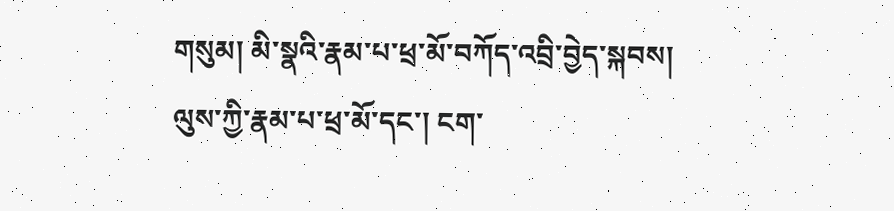གསུམ། མི་སྣའི་རྣམ་པ་ཕྲ་མོ་བཀོད་འབྲི་བྱེད་སྐབས། ལུས་ཀྱི་རྣམ་པ་ཕྲ་མོ་དང་། ངག་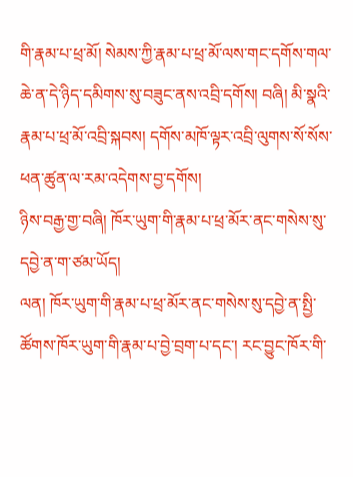གི་རྣམ་པ་ཕྲ་མོ། སེམས་ཀྱི་རྣམ་པ་ཕྲ་མོ་ལས་གང་དགོས་གལ་ཆེ་ན་དེ་ཉིད་དམིགས་སུ་བཟུང་ནས་འབྲི་དགོས། བཞི། མི་སྣའི་རྣམ་པ་ཕྲ་མོ་འབྲི་སྐབས། དགོས་མཁོ་ལྟར་འབྲི་ལུགས་སོ་སོས་ཕན་ཚུན་ལ་རམ་འདེགས་བྱ་དགོས།
ཉིས་བརྒྱ་གྱ་བཞི། ཁོར་ཡུག་གི་རྣམ་པ་ཕྲ་མོར་ནང་གསེས་སུ་དབྱེ་ན་ག་ཙམ་ཡོད།
ལན། ཁོར་ཡུག་གི་རྣམ་པ་ཕྲ་མོར་ནང་གསེས་སུ་དབྱེ་ན་སྤྱི་ཚོགས་ཁོར་ཡུག་གི་རྣམ་པ་བྱེ་བྲག་པ་དང་། རང་བྱུང་ཁོར་གི་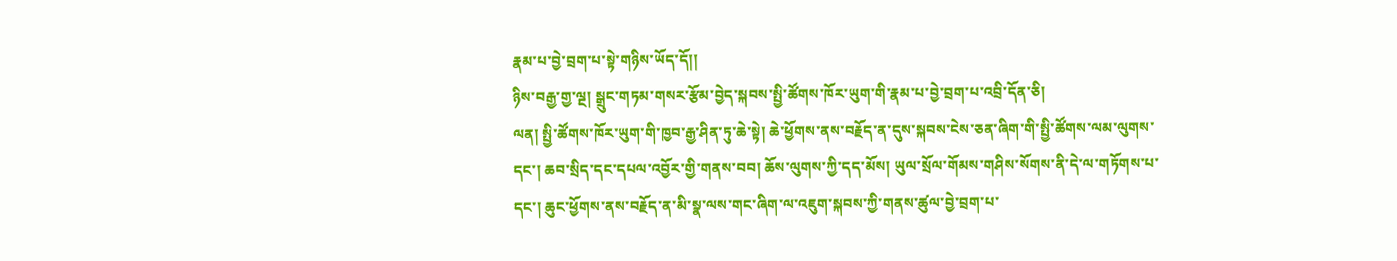རྣམ་པ་བྱེ་བྲག་པ་སྟེ་གཉིས་ཡོད་དོ།།
ཉིས་བརྒྱ་གྱ་ལྔ། སྒྲུང་གཏམ་གསར་རྩོམ་བྱེད་སྐབས་སྤྱི་ཚོགས་ཁོར་ཡུག་གི་རྣམ་པ་བྱེ་བྲག་པ་འབྲི་དོན་ཅི།
ལན། སྤྱི་ཚོགས་ཁོར་ཡུག་གི་ཁྱབ་རྒྱ་ཤིན་ཏུ་ཆེ་སྟེ། ཆེ་ཕྱོགས་ནས་བརྗོད་ན་དུས་སྐབས་ངེས་ཅན་ཞིག་གི་སྤྱི་ཚོགས་ལམ་ལུགས་དང་། ཆབ་སྲིད་དང་དཔལ་འབྱོར་གྱི་གནས་བབ། ཆོས་ལུགས་ཀྱི་དད་མོས། ཡུལ་སྲོལ་གོམས་གཤིས་སོགས་ནི་དེ་ལ་གཏོགས་པ་དང་། ཆུང་ཕྱོགས་ནས་བརྗོད་ན་མི་སྣ་ལས་གང་ཞིག་ལ་འཇུག་སྐབས་ཀྱི་གནས་ཚུལ་བྱེ་བྲག་པ་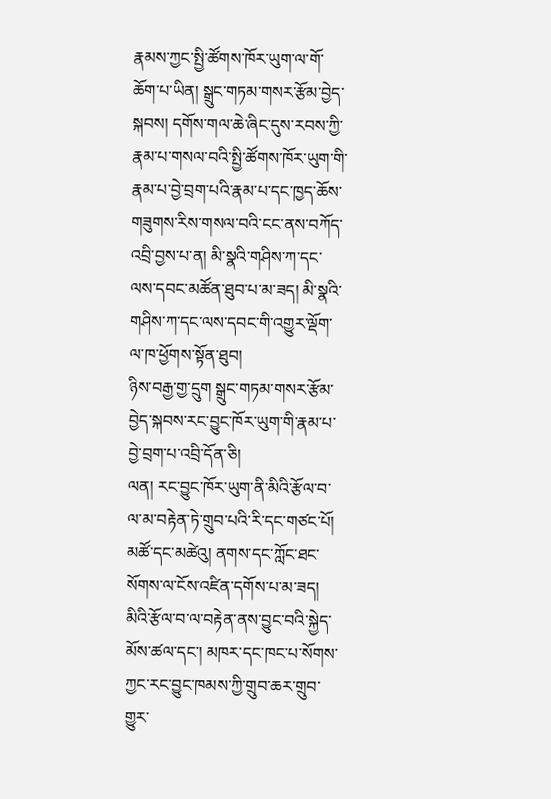རྣམས་ཀྱང་སྤྱི་ཚོགས་ཁོར་ཡུག་ལ་གོ་ཆོག་པ་ཡིན། སྒྲུང་གཏམ་གསར་རྩོམ་བྱེད་སྐབས། དགོས་གལ་ཆེ་ཞིང་དུས་རབས་ཀྱི་རྣམ་པ་གསལ་བའི་སྤྱི་ཚོགས་ཁོར་ཡུག་གི་རྣམ་པ་བྱེ་བྲག་པའི་རྣམ་པ་དང་ཁྱད་ཆོས་གཟུགས་རིས་གསལ་བའི་ངང་ནས་བཀོད་འབྲི་བྱས་པ་ན། མི་སྣའི་གཤིས་ཀ་དང་ལས་དབང་མཚོན་ཐུབ་པ་མ་ཟད། མི་སྣའི་གཤིས་ཀ་དང་ལས་དབང་གི་འགྱུར་ལྡོག་ལ་ཁ་ཕྱོགས་སྟོན་ཐུབ།
ཉིས་བརྒྱ་གྱ་དྲུག སྒྲུང་གཏམ་གསར་རྩོམ་བྱེད་སྐབས་རང་བྱུང་ཁོར་ཡུག་གི་རྣམ་པ་བྱེ་བྲག་པ་འབྲི་དོན་ཅི།
ལན། རང་བྱུང་ཁོར་ཡུག་ནི་མིའི་རྩོལ་བ་ལ་མ་བརྟེན་ཏེ་གྲུབ་པའི་རི་དང་གཙང་པོ། མཚོ་དང་མཚེའུ། ནགས་དང་ཀློང་ཐང་སོགས་ལ་ངོས་འཛིན་དགོས་པ་མ་ཟད། མིའི་རྩོལ་བ་ལ་བརྟེན་ནས་བྱུང་བའི་སྐྱེད་མོས་ཚལ་དང་། མཁར་དང་ཁང་པ་སོགས་ཀྱང་རང་བྱུང་ཁམས་ཀྱི་གྲུབ་ཆར་གྲུབ་གྱུར་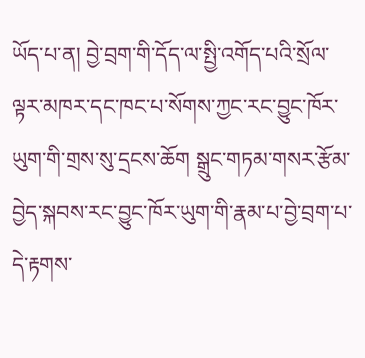ཡོད་པ་ན། བྱེ་བྲག་གི་དོད་ལ་སྤྱི་འགོད་པའི་སྲོལ་ལྟར་མཁར་དང་ཁང་པ་སོགས་ཀྱང་རང་བྱུང་ཁོར་ཡུག་གི་གྲས་སུ་དྲངས་ཆོག སྒྲུང་གཏམ་གསར་རྩོམ་བྱེད་སྐབས་རང་བྱུང་ཁོར་ཡུག་གི་རྣམ་པ་བྱེ་བྲག་པ་དེ་རྟགས་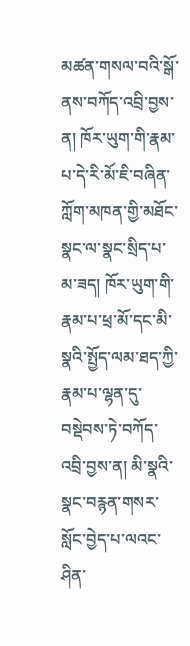མཚན་གསལ་བའི་སྒོ་ནས་བཀོད་འབྲི་བྱས་ན། ཁོར་ཡུག་གི་རྣམ་པ་དེ་རི་མོ་ཇི་བཞིན་ཀློག་མཁན་གྱི་མཐོང་སྣང་ལ་སྣང་སྲིད་པ་མ་ཟད། ཁོར་ཡུག་གི་རྣམ་པ་ཕྲ་མོ་དང་མི་སྣའི་སྤྱོད་ལམ་ཐད་ཀྱི་རྣམ་པ་ལྷན་དུ་བསྡེབས་ཏེ་བཀོད་འབྲི་བྱས་ན། མི་སྣའི་སྣང་བརྙན་གསར་སློང་བྱེད་པ་ལའང་ཤིན་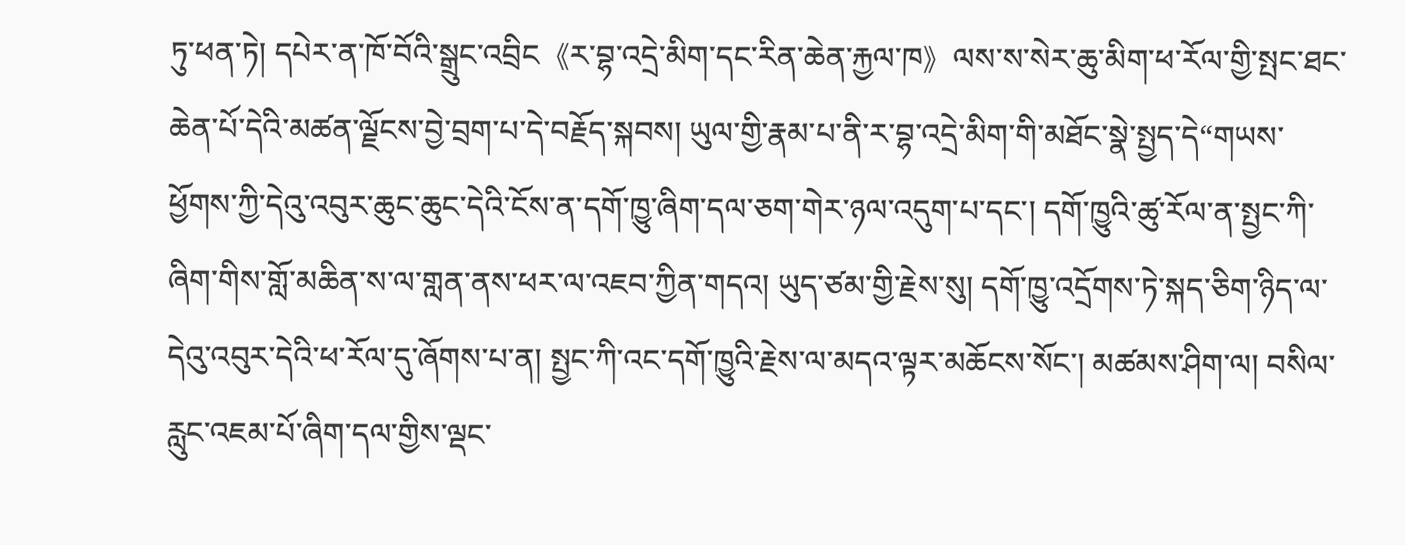ཏུ་ཕན་ཏེ། དཔེར་ན་ཁོ་བོའི་སྒྲུང་འབྲིང《ར་བྷ་འདྲེ་མིག་དང་རིན་ཆེན་རྐྱལ་ཁ》ལས་ས་སེར་ཆུ་མིག་ཕ་རོལ་གྱི་སྤང་ཐང་ཆེན་པོ་དེའི་མཚན་ལྗོངས་བྱེ་བྲག་པ་དེ་བརྗོད་སྐབས། ཡུལ་གྱི་རྣམ་པ་ནི་ར་བྷ་འདྲེ་མིག་གི་མཐོང་སྣེ་སྤྱད་དེ“གཡས་ཕྱོགས་ཀྱི་དེའུ་འབུར་ཆུང་ཆུང་དེའི་ངོས་ན་དགོ་ཁྱུ་ཞིག་དལ་ཅག་གེར་ཉལ་འདུག་པ་དང་། དགོ་ཁྱུའི་ཚུ་རོལ་ན་སྤྱང་ཀི་ཞིག་གིས་གློ་མཆིན་ས་ལ་གླན་ནས་ཕར་ལ་འཇབ་ཀྱིན་གདའ། ཡུད་ཙམ་གྱི་རྗེས་སུ། དགོ་ཁྱུ་འདྲོགས་ཏེ་སྐད་ཅིག་ཉིད་ལ་དེའུ་འབུར་དེའི་ཕ་རོལ་དུ་ཞོགས་པ་ན། སྤྱང་ཀི་འང་དགོ་ཁྱུའི་རྗེས་ལ་མདའ་ལྟར་མཆོངས་སོང་། མཚམས་ཤིག་ལ། བསིལ་རླུང་འཇམ་པོ་ཞིག་དལ་གྱིས་ལྡང་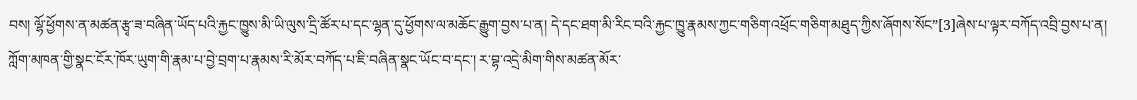བས། ལྷོ་ཕྱོགས་ན་མཚན་རྩྭ་ཟ་བཞིན་ཡོད་པའི་རྐྱང་ཁྱུས་མི་ཡི་ལུས་དྲི་ཚོར་པ་དང་ལྷན་དུ་ཕྱོགས་ལ་མཆོང་རྒྱུག་བྱས་པ་ན། དེ་དང་ཐག་མི་རིང་བའི་རྐྱང་ཁྱུ་རྣམས་ཀྱང་གཅིག་འཕྲོང་གཅིག་མཐུད་ཀྱིས་ཞོགས་སོང”[3]ཞེས་པ་ལྟར་བཀོད་འབྲི་བྱས་པ་ན། ཀློག་མཁན་གྱི་སྣང་ངོར་ཁོར་ཡུག་གི་རྣམ་པ་བྱེ་བྲག་པ་རྣམས་རི་མོར་བཀོད་པ་ཇི་བཞིན་སྣང་ཡོང་བ་དང་། ར་བྷ་འདྲེ་མིག་གིས་མཚན་མོར་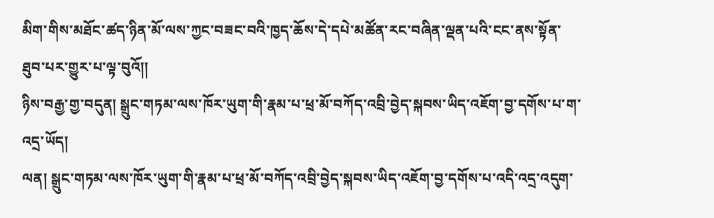མིག་གིས་མཐོང་ཚད་ཉིན་མོ་ལས་ཀྱང་བཟང་བའི་ཁྱད་ཆོས་དེ་དཔེ་མཚོན་རང་བཞིན་ལྡན་པའི་ངང་ནས་སྟོན་ཐུབ་པར་གྱུར་པ་ལྟ་བུའོ།།
ཉིས་བརྒྱ་གྱ་བདུན། སྒྲུང་གཏམ་ལས་ཁོར་ཡུག་གི་རྣམ་པ་ཕྲ་མོ་བཀོད་འབྲི་བྱེད་སྐབས་ཡིད་འཇོག་བྱ་དགོས་པ་ག་འདྲ་ཡོད།
ལན། སྒྲུང་གཏམ་ལས་ཁོར་ཡུག་གི་རྣམ་པ་ཕྲ་མོ་བཀོད་འབྲི་བྱེད་སྐབས་ཡིད་འཇོག་བྱ་དགོས་པ་འདི་འདྲ་འདུག་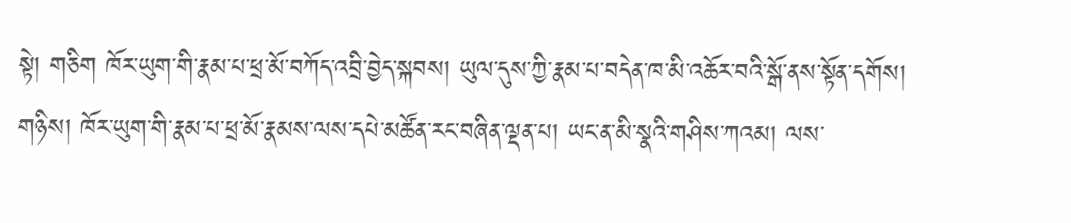སྟེ། གཅིག ཁོར་ཡུག་གི་རྣམ་པ་ཕྲ་མོ་བཀོད་འབྲི་བྱེད་སྐབས། ཡུལ་དུས་ཀྱི་རྣམ་པ་བདེན་ཁ་མི་འཆོར་བའི་སྒོ་ནས་སྟོན་དགོས། གཉིས། ཁོར་ཡུག་གི་རྣམ་པ་ཕྲ་མོ་རྣམས་ལས་དཔེ་མཚོན་རང་བཞིན་ལྡན་པ། ཡང་ན་མི་སྣའི་གཤིས་ཀའམ། ལས་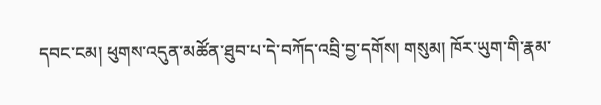དབང་ངམ། ཕུགས་འདུན་མཚོན་ཐུབ་པ་དེ་བཀོད་འབྲི་བྱ་དགོས། གསུམ། ཁོར་ཡུག་གི་རྣམ་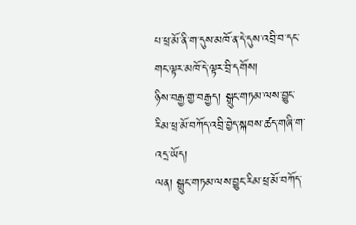པ་ཕྲ་མོ་ནི་ག་དུས་མཁོ་ན་དེ་དུས་འབྲི་བ་དང་གང་ལྟར་མཁོ་དེ་ལྟར་བྲི་དགོས།
ཉིས་བརྒྱ་གྱ་བརྒྱད། སྒྲུང་གཏམ་ལས་བྱུང་རིམ་ཕྲ་མོ་བཀོད་འབྲི་བྱེད་སྐབས་ཚད་གཞི་ག་འདྲ་ཡོད།
ལན། སྒྲུང་གཏམ་ལས་བྱུང་རིམ་ཕྲ་མོ་བཀོད་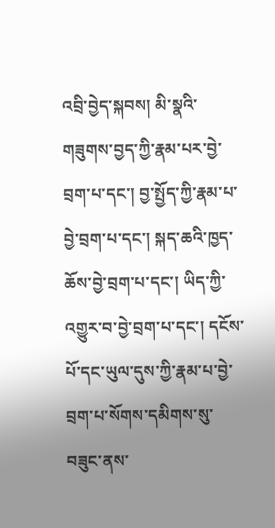འབྲི་བྱེད་སྐབས། མི་སྣའི་གཟུགས་བྱད་ཀྱི་རྣམ་པར་བྱེ་བྲག་པ་དང་། བྱ་སྤྱོད་ཀྱི་རྣམ་པ་བྱེ་བྲག་པ་དང་། སྐད་ཆའི་ཁྱད་ཆོས་བྱེ་བྲག་པ་དང་། ཡིད་ཀྱི་འགྱུར་བ་བྱེ་བྲག་པ་དང་། དངོས་པོ་དང་ཡུལ་དུས་ཀྱི་རྣམ་པ་བྱེ་བྲག་པ་སོགས་དམིགས་སུ་བཟུང་ནས་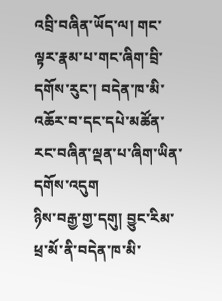འབྲི་བཞིན་ཡོད་ལ། གང་ལྟར་རྣམ་པ་གང་ཞིག་བྲི་དགོས་རུང་། བདེན་ཁ་མི་འཆོར་བ་དང་དཔེ་མཚོན་རང་བཞིན་ལྡན་པ་ཞིག་ཡིན་དགོས་འདུག
ཉིས་བརྒྱ་གྱ་དགུ། བྱུང་རིམ་ཕྲ་མོ་ནི་བདེན་ཁ་མི་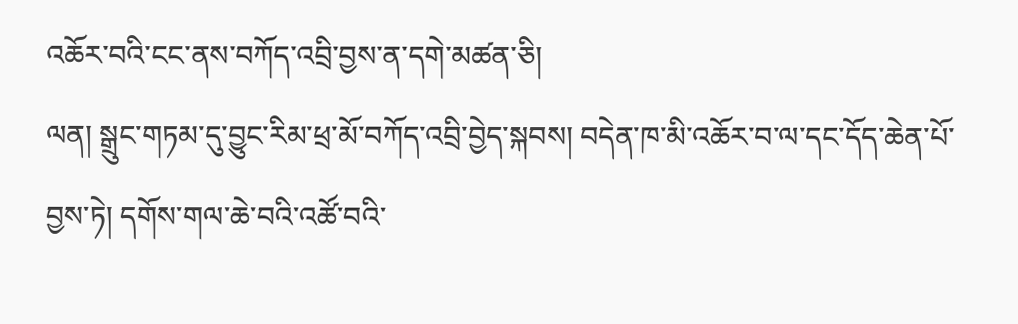འཆོར་བའི་ངང་ནས་བཀོད་འབྲི་བྱས་ན་དགེ་མཚན་ཅི།
ལན། སྒྲུང་གཏམ་དུ་བྱུང་རིམ་ཕྲ་མོ་བཀོད་འབྲི་བྱེད་སྐབས། བདེན་ཁ་མི་འཆོར་བ་ལ་དང་དོད་ཆེན་པོ་བྱས་ཏེ། དགོས་གལ་ཆེ་བའི་འཚོ་བའི་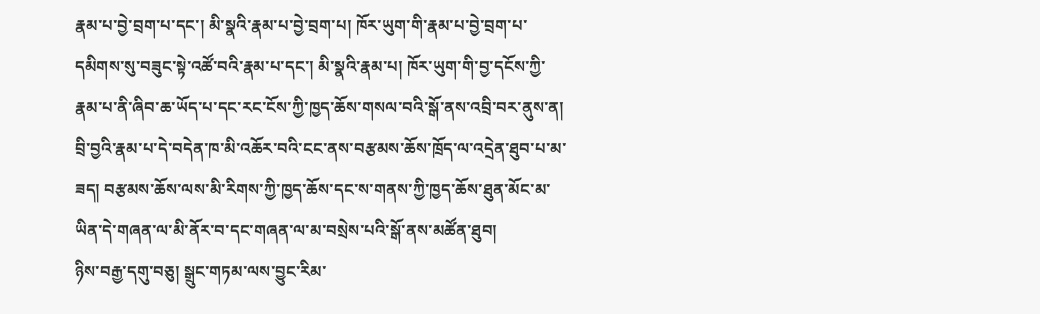རྣམ་པ་བྱེ་བྲག་པ་དང་། མི་སྣའི་རྣམ་པ་བྱེ་བྲག་པ། ཁོར་ཡུག་གི་རྣམ་པ་བྱེ་བྲག་པ་དམིགས་སུ་བཟུང་སྟེ་འཚོ་བའི་རྣམ་པ་དང་། མི་སྣའི་རྣམ་པ། ཁོར་ཡུག་གི་བྱ་དངོས་ཀྱི་རྣམ་པ་ནི་ཞིབ་ཆ་ཡོད་པ་དང་རང་ངོས་ཀྱི་ཁྱད་ཆོས་གསལ་བའི་སྒོ་ནས་འབྲི་བར་ནུས་ན། བྲི་བྱའི་རྣམ་པ་དེ་བདེན་ཁ་མི་འཆོར་བའི་ངང་ནས་བརྩམས་ཆོས་ཁྲོད་ལ་འདྲེན་ཐུབ་པ་མ་ཟད། བརྩམས་ཆོས་ལས་མི་རིགས་ཀྱི་ཁྱད་ཆོས་དང་ས་གནས་ཀྱི་ཁྱད་ཆོས་ཐུན་མོང་མ་ཡིན་དེ་གཞན་ལ་མི་ནོར་བ་དང་གཞན་ལ་མ་བསྲེས་པའི་སྒོ་ནས་མཚོན་ཐུབ།
ཉིས་བརྒྱ་དགུ་བཅུ། སྒྲུང་གཏམ་ལས་བྱུང་རིམ་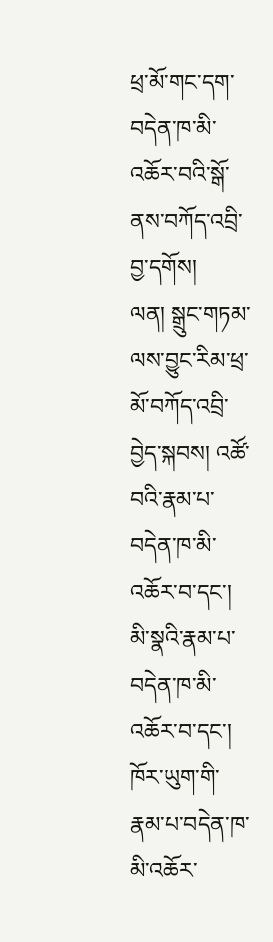ཕྲ་མོ་གང་དག་བདེན་ཁ་མི་འཆོར་བའི་སྒོ་ནས་བཀོད་འབྲི་བྱ་དགོས།
ལན། སྒྲུང་གཏམ་ལས་བྱུང་རིམ་ཕྲ་མོ་བཀོད་འབྲི་བྱེད་སྐབས། འཚོ་བའི་རྣམ་པ་བདེན་ཁ་མི་འཆོར་བ་དང་། མི་སྣའི་རྣམ་པ་བདེན་ཁ་མི་འཆོར་བ་དང་། ཁོར་ཡུག་གི་རྣམ་པ་བདེན་ཁ་མི་འཆོར་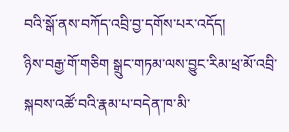བའི་སྒོ་ནས་བཀོད་འབྲི་བྱ་དགོས་པར་འདོད།
ཉིས་བརྒྱ་གོ་གཅིག སྒྲུང་གཏམ་ལས་བྱུང་རིམ་ཕྲ་མོ་འབྲི་སྐབས་འཚོ་བའི་རྣམ་པ་བདེན་ཁ་མི་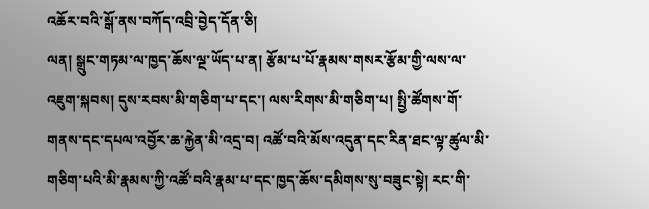འཆོར་བའི་སྒོ་ནས་བཀོད་འབྲི་བྱེད་དོན་ཅི།
ལན། སྒྲུང་གཏམ་ལ་ཁྱད་ཆོས་ལྔ་ཡོད་པ་ན། རྩོམ་པ་པོ་རྣམས་གསར་རྩོམ་གྱི་ལས་ལ་འཇུག་སྐབས། དུས་རབས་མི་གཅིག་པ་དང་། ལས་རིགས་མི་གཅིག་པ། སྤྱི་ཚོགས་གོ་གནས་དང་དཔལ་འབྱོར་ཆ་རྐྱེན་མི་འདྲ་བ། འཚོ་བའི་མོས་འདུན་དང་རིན་ཐང་ལྟ་ཚུལ་མི་གཅིག་པའི་མི་རྣམས་ཀྱི་འཚོ་བའི་རྣམ་པ་དང་ཁྱད་ཆོས་དམིགས་སུ་བཟུང་སྟེ། རང་གི་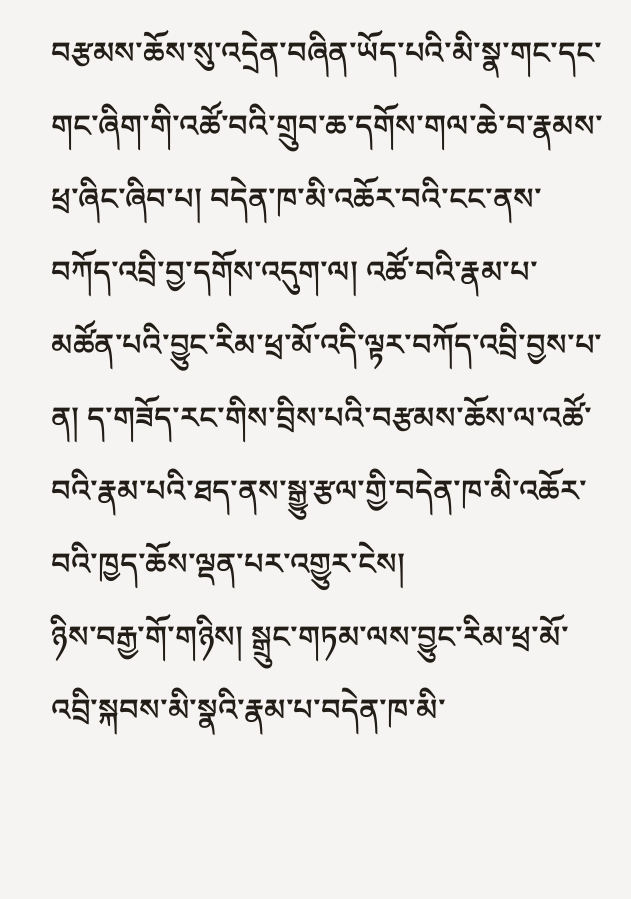བརྩམས་ཆོས་སུ་འདྲེན་བཞིན་ཡོད་པའི་མི་སྣ་གང་དང་གང་ཞིག་གི་འཚོ་བའི་གྲུབ་ཆ་དགོས་གལ་ཆེ་བ་རྣམས་ཕྲ་ཞིང་ཞིབ་པ། བདེན་ཁ་མི་འཆོར་བའི་ངང་ནས་བཀོད་འབྲི་བྱ་དགོས་འདུག་ལ། འཚོ་བའི་རྣམ་པ་མཚོན་པའི་བྱུང་རིམ་ཕྲ་མོ་འདི་ལྟར་བཀོད་འབྲི་བྱས་པ་ན། ད་གཟོད་རང་གིས་བྲིས་པའི་བརྩམས་ཆོས་ལ་འཚོ་བའི་རྣམ་པའི་ཐད་ནས་སྒྱུ་རྩལ་གྱི་བདེན་ཁ་མི་འཆོར་བའི་ཁྱད་ཆོས་ལྡན་པར་འགྱུར་ངེས།
ཉིས་བརྒྱ་གོ་གཉིས། སྒྲུང་གཏམ་ལས་བྱུང་རིམ་ཕྲ་མོ་འབྲི་སྐབས་མི་སྣའི་རྣམ་པ་བདེན་ཁ་མི་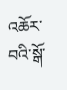འཆོར་བའི་སྒོ་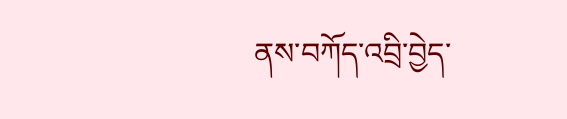ནས་བཀོད་འབྲི་བྱེད་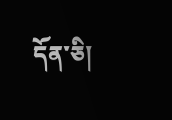དོན་ཅི།